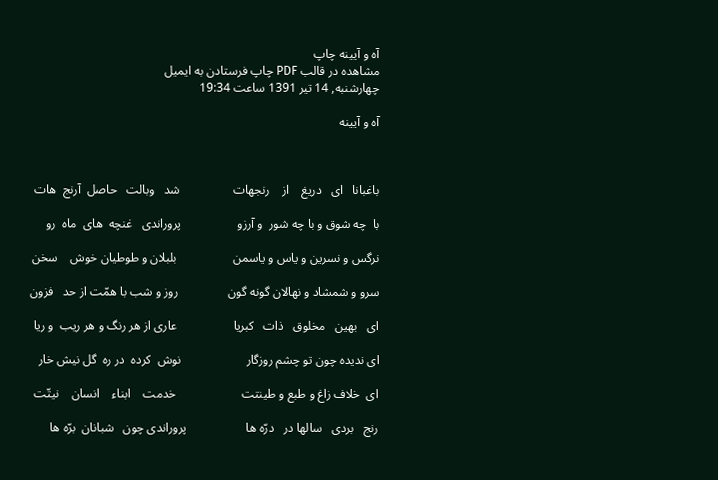آه و آیینه چاپ
مشاهده در قالب PDF چاپ فرستادن به ایمیل
چهارشنبه, 14 تیر 1391 ساعت 19:34

آه و آیینه



باغبانا   ای   دریغ    از    رنجهات                 شد   وبالت   حاصل  آرنج  هات

با  چه شوق و با چه شور  و آرزو                  پروراندی   غنچه  های  ماه  رو

نرگس و نسرین و یاس و یاسمن                  بلبلان و طوطیان خوش    سخن

سرو و شمشاد و نهالان گونه گون                روز و شب با همّت از حد   فزون

ای   بهین   مخلوق   ذات   کبریا                  عاری از هر رنگ و هر ریب  و ریا

ای ندیده چون تو چشم روزگار                     نوش  کرده  در ره  گل نیش خار

ای  خلاف زاغ و طبع و طینتت                     خدمت    ابناء    انسان    نیتّت

رنج   بردی   سالها در   درّه ها                   پروراندی چون   شبانان  برّه ها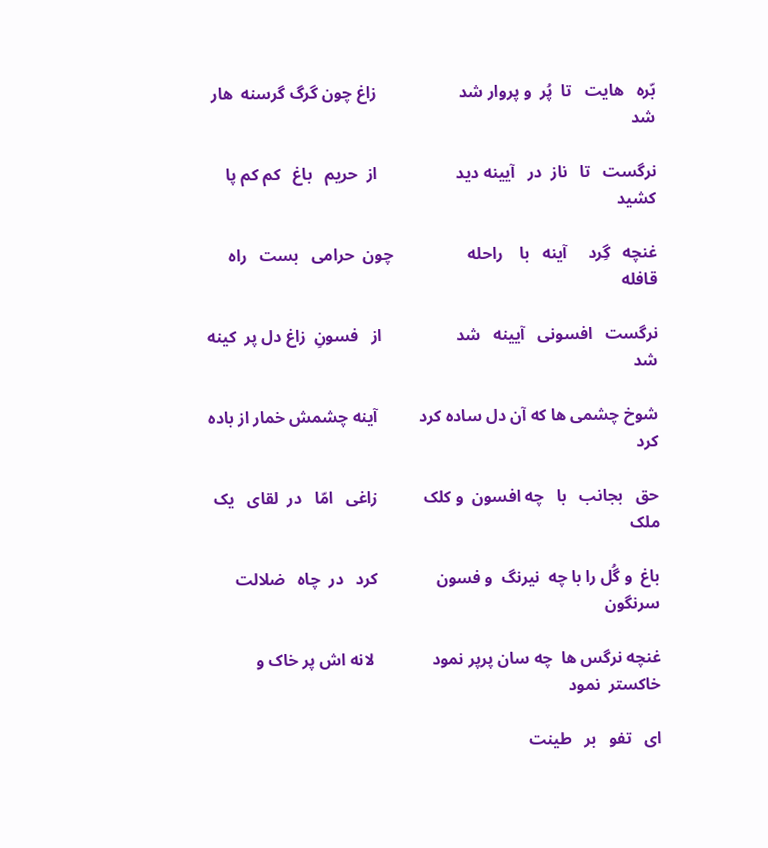بّره   هایت   تا  پُر  و پروار شد                    زاغ چون گرگ گرسنه  هار شد

نرگست   تا   ناز  در   آیینه دید                   از  حریم   باغ   کم کم پا کشید

غنچه   گِرد     آینه   با    راحله                  چون  حرامی   بست   راه قافله

نرگست   افسونی   آیینه   شد                  از   فسونِ  زاغ دل پر  کینه  شد

شوخ چشمی ها که آن دل ساده کرد          آینه چشمش خمار از باده  کرد

حق   بجانب   با   چه افسون  و کلک           زاغی   امّا   در  لقای   یک  ملک

باغ  و گُل را با چه  نیرنگ  و فسون              کرد   در  چاه   ضلالت   سرنگون

غنچه نرگس ها  چه سان پرپر نمود              لانه اش پر خاک و خاکستر  نمود

ای   تفو   بر   طینت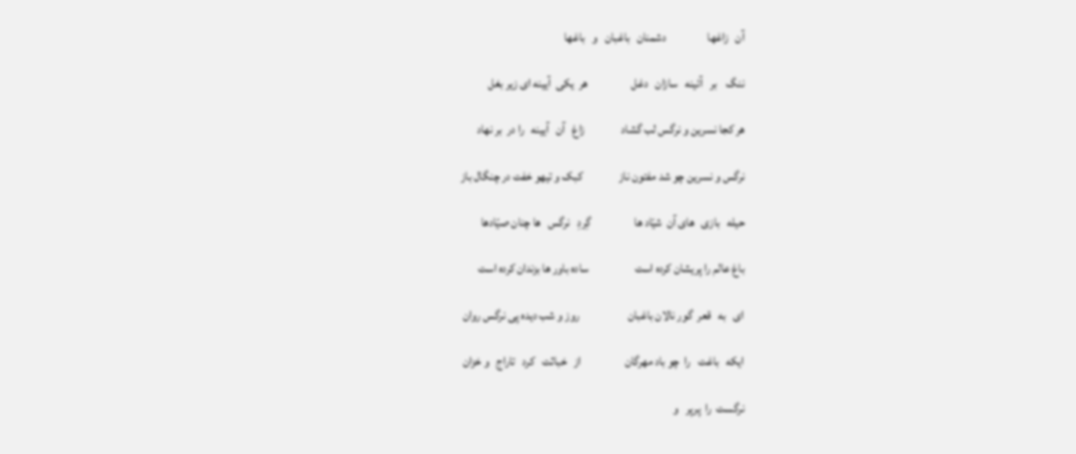آن   زاغها                 دشمنان   باغبان   و   باغها

ننگ    بر   آئینه   سازان   دغل                  هر  یکی  آیینه ای زیر بغل

هر کجا نسرین و نرگس لب گشاد               زاغ   آن   آیینه   را در  بر نهاد

نرگس و نسرین چو شد مفتون ناز               کبک و تیهو خفت در چنگال باز

حیله   بازی   های آن  شیّاد ها                  گِردِ   نرگس   ها چنان صیّادها

باغ عالم را پریشان کرده است                   ساده باور ها بزندان کرده است

ای   به   قعر  گور نالان باغبان                    روز و شب دیده پی نرگس روان

ایکه   باغت   را  چو باد مهرگان                  از   خباثت   کرد   تاراج   و خزان

نرگست  را  پرپر   و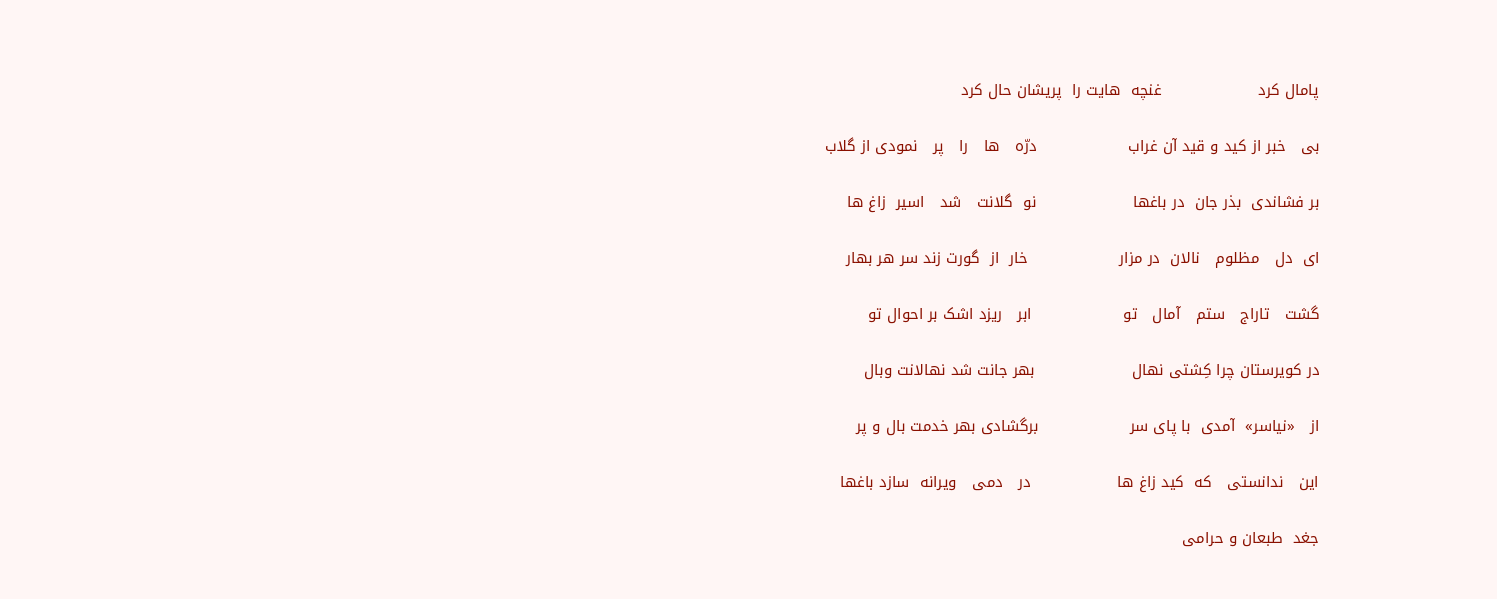پامال کرد                   غنچه  هایت را  پریشان حال کرد

بی   خبر از کید و قید آن غراب                  درّه   ها   را   پر   نمودی از گلاب

بر فشاندی  بذر جان  در باغها                   نو  گلانت   شد   اسیر  زاغ ها

ای  دل   مظلوم   نالان  در مزار                  خار  از  گورت زند سر هر بهار

گشت   تاراج   ستم   آمال   تو                  ابر   ریزد اشک بر احوال تو

در کویرستان چرا کِشتی نهال                   بهر جانت شد نهالانت وبال

از   «نیاسر»  آمدی  با پای سر                  برگشادی بهر خدمت بال و پر

این   ندانستی   که  کید زاغ ها                 در   دمی   ویرانه  سازد باغها

جغد  طبعان و حرامی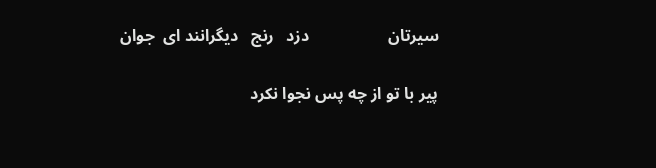سیرتان                   دزد   رنج   دیگرانند ای  جوان

پیر با تو از چه پس نجوا نکرد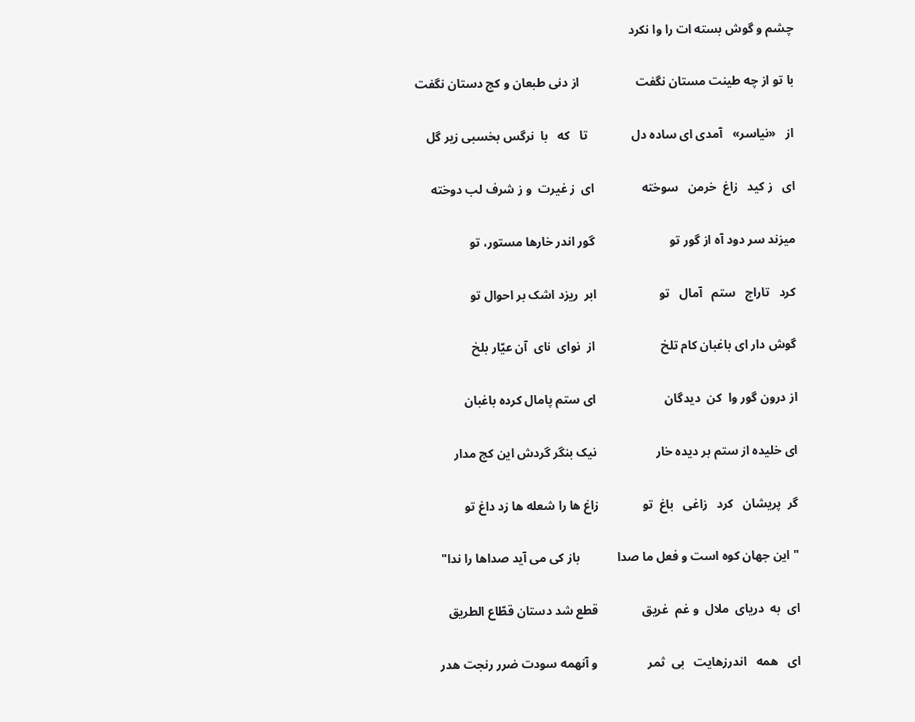چشم و گوش بسته ات را وا نکرد

با تو از چه طینت مستان نگفت                  از دنی طبعان و کج دستان نگفت

از   «نیاسر»   آمدی ای ساده دل              تا   که   با  نرگس بخسبی زیر گل

ای   ز کید   زاغ  خرمن   سوخته               ای  ز غیرت  و ز شرف لب دوخته

میزند سر دود آه از گور تو                        گور اندر خارها مستور، تو

کرد   تاراج   ستم   آمال   تو                    ابر  ریزد اشک بر احوال تو

گوش دار ای باغبان کام تلخ                     از  نوای  نای  آن عیّار بلخ

از درون گور وا  کن  دیدگان                      ای ستم پامال کرده باغبان

ای خلیده از ستم بر دیده خار                   نیک بنگر گردش این کج مدار

گر  پریشان   کرد   زاغی   باغ  تو              زاغ ها را شعله ها زد داغ تو

"این جهان کوه است و فعل ما صدا            باز کی می آید صداها را ندا"

ای  به  دریای  ملال  و غم  غریق              قطع شد دستان قطّاع الطریق

ای   همه   اندرزهایت   بی  ثمر                و آنهمه سودت ضرر رنجت هدر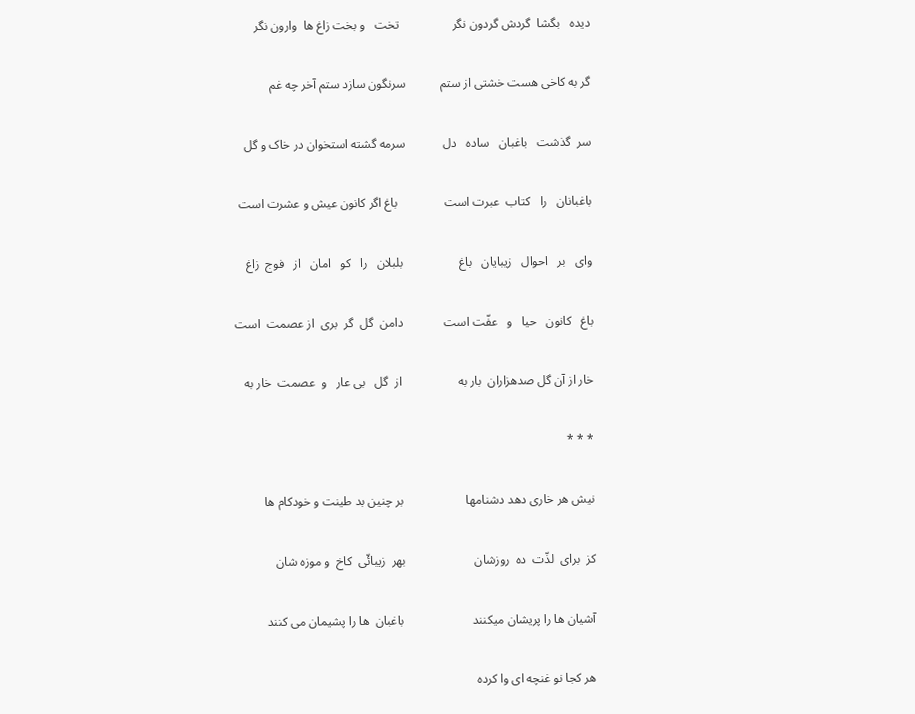دیده   بگشا  گردش گردون نگر                 تخت   و بخت زاغ ها  وارون نگر

گر به کاخی هست خشتی از ستم           سرنگون سازد ستم آخر چه غم

سر  گذشت   باغبان   ساده   دل            سرمه گشته استخوان در خاک و گل

باغبانان   را   کتاب  عبرت است               باغ اگر کانون عیش و عشرت است

وای   بر   احوال   زیبایان   باغ                  بلبلان   را   کو   امان   از   فوج  زاغ

باغ   کانون   حیا   و   عفّت است             دامن  گل  گر  بری  از عصمت  است

خار از آن گل صدهزاران  بار به                  از  گل   بی عار   و  عصمت  خار به

* * *

نیش هر خاری دهد دشنامها                    بر چنین بد طینت و خودکام ها

کز  برای  لذّت  ده  روزشان                      بهر  زیبائّی  کاخ  و موزه شان

آشیان ها را پریشان میکنند                      باغبان  ها را پشیمان می کنند

هر کجا نو غنچه ای وا کرده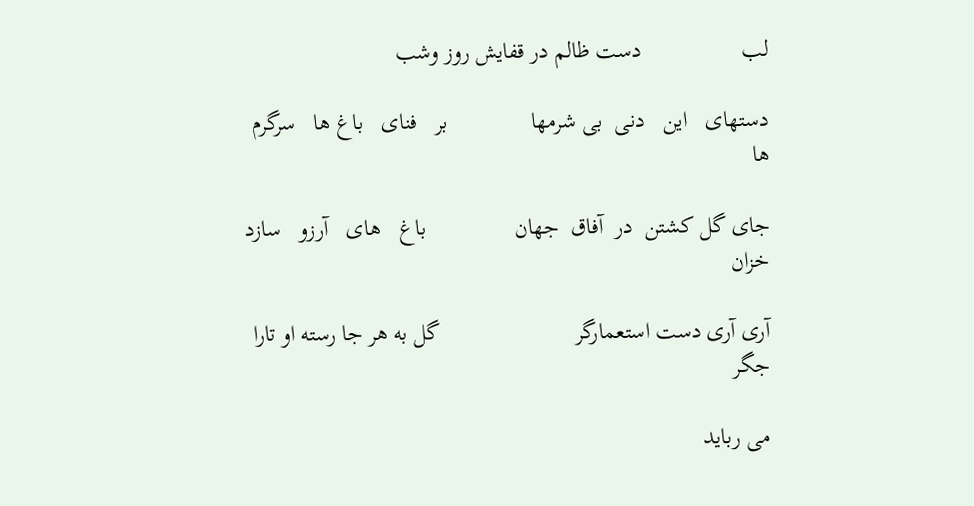لب                 دست ظالم در قفایش روز وشب

دستهای   این   دنی  بی شرمها              بر   فنای   باغ ها   سرگرم   ها

جای گل کشتن  در  آفاق  جهان               باغ   های   آرزو   سازد   خزان

آری آری دست استعمارگر                       گل به هر جا رسته او تارا جگر

می رباید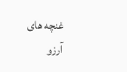غنچه های  آرزو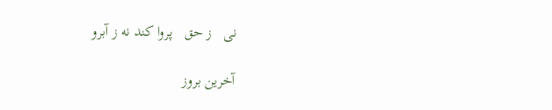نی   ز حق   پروا کند نه ز آبرو

آخرین بروز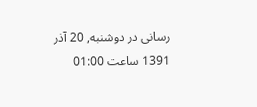رسانی در دوشنبه, 20 آذر 1391 ساعت 01:00